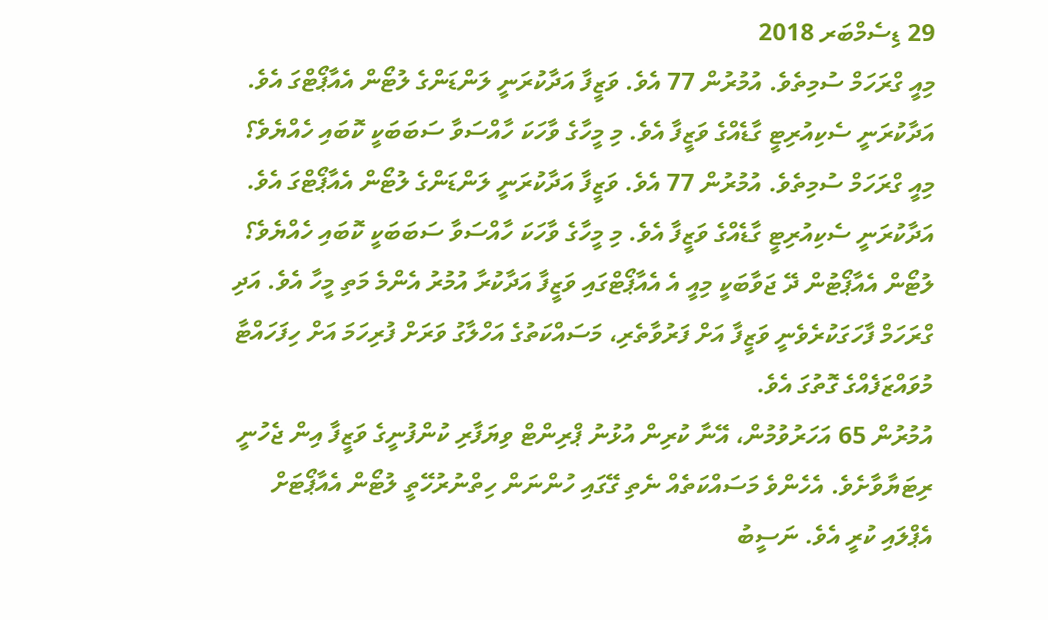29 ޑިސެމްބަރ 2018
މިއީ ގްރަހަމް ސުމިތެވެ. އުމުރުން 77 އެވެ. ވަޒީފާ އަދާކުރަނީ ލަންޑަންގެ ލުޓޯން އެއާޕޯޓްގަ އެވެ. އަދާކުރަނީ ސެކިއުރިޓީ ގާޑެއްގެ ވަޒީފާ އެވެ. މި މީހާގެ ވާހަކަ ހާއްސަވާ ސަބަބަކީ ކޮބައި ހެއްޔެވެ؟
މިއީ ގްރަހަމް ސުމިތެވެ. އުމުރުން 77 އެވެ. ވަޒީފާ އަދާކުރަނީ ލަންޑަންގެ ލުޓޯން އެއާޕޯޓްގަ އެވެ. އަދާކުރަނީ ސެކިއުރިޓީ ގާޑެއްގެ ވަޒީފާ އެވެ. މި މީހާގެ ވާހަކަ ހާއްސަވާ ސަބަބަކީ ކޮބައި ހެއްޔެވެ؟
ލުޓޯން އެއާޕޯޓުން ދޭ ޖަވާބަކީ މިއީ އެ އެއާޕޯޓްގައި ވަޒީފާ އަދާކުރާ އުމުރު އެންމެ މަތި މީހާ އެވެ. އަދި ގްރަހަމް ފާހަގަކުރެވެނީ ވަޒީފާ އަށް ފަރުވާތެރި، މަސައްކަތުގެ އަހްލާގު ވަރަށް ފުރިހަމަ އަށް ހިފަހައްޓާ މުވައްޒަފެއްގެ ގޮތުގަ އެވެ.
އުމުރުން 65 އަހަރުވުމުން، އޭނާ ކުރިން އުޅުނު ޕްރިންޓް ވިޔަފާރި ކުންފުނީގެ ވަޒީފާ އިން ޖެހުނީ ރިޓަޔާވާށެވެ. އެހެންވެ މަސައްކަތެއް ނެތި ގޭގައި ހުންނަން ހިތްނުރުހޭތީ ލުޓޯން އެއާޕޯޓަށް އެޕްލައި ކުރީ އެވެ. ނަސީބު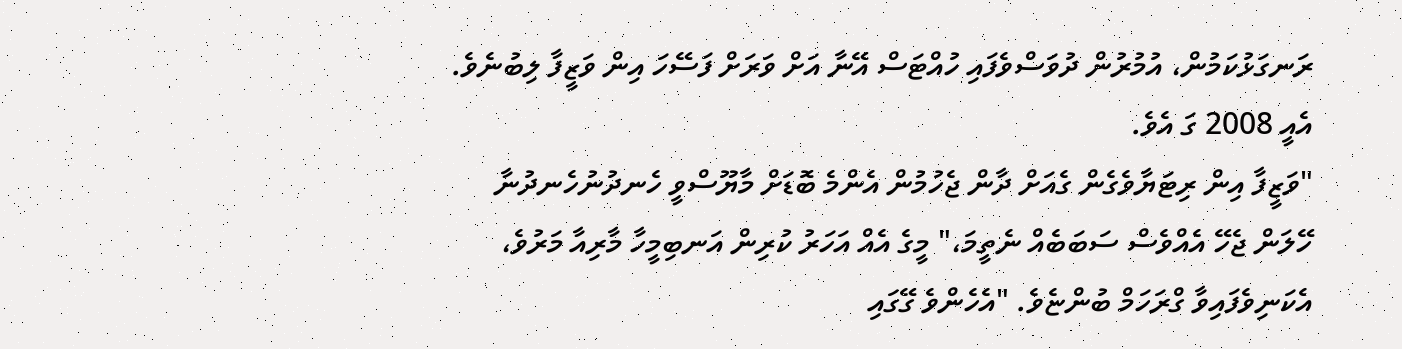ރަނގަޅުކަމުން، އުމުރުން ދުވަސްވެފައި ހުއްޓަސް އޭނާ އަށް ވަރަށް ފަސޭހަ އިން ވަޒީފާ ލިބުނެވެ. އެއީ 2008 ގަ އެވެ.
"ވަޒީފާ އިން ރިޓަޔާވެގެން ގެއަށް ދާން ޖެހުމުން އެންމެ ބޮޑަށް މާޔޫސްވީ ހެނދުނުހެނދުނާ ހޭލަން ޖެހޭ އެއްވެސް ސަބަބެއް ނެތީމަ،" މީގެ އެއް އަހަރު ކުރިން އަނބިމީހާ މާރިއާ މަރުވެ، އެކަނިވެފައިވާ ގްރަހަމް ބުންޏެވެ. "އެހެންވެ ގޭގައި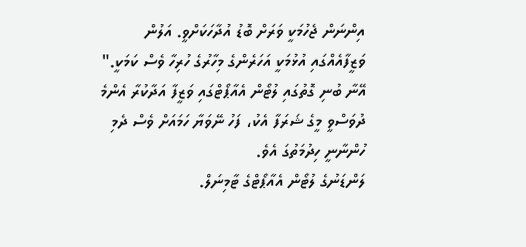އިންނަން ޖެހުމަކީ ވަރަށް ބޮޑު އުދާހަކަށްވީ. އަލުން ވަޒީފާއެއްގައި އުޅުމަކީ އަހަރެންގެ މިހާރުގެ ހުރިހާ ވެސް ކަމަކީ."
އޭނާ ބުނި ގޮތުގައި ލުޓޯން އެއާޕޯޓްގައި ވަޒީފާ އަދާކުރާ އެންމެ ދުވަސްވީ މީގެ ޝަރަފާ އެކު، ފަހު ނޭވަޔާ ހަމައަށް ވެސް ދެމި ހުންނާނީ ހިދުމަތުގަ އެވެ.
ލަންޑަނުގެ ލުޓޯން އެއާޕޯޓްގެ ޓާމިނަލް.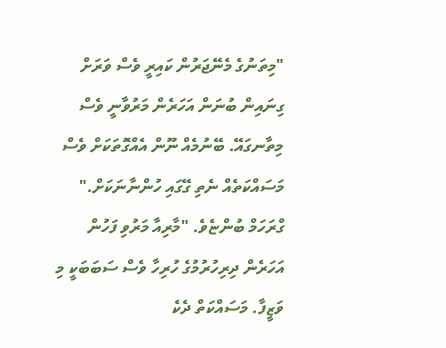"މިތަނުގެ މެނޭޖަރުން ކައިރީ ވެސް ވަރަށް ގިނައިން ބުނަން އަހަރެން މަރުވާނީ ވެސް މިތާނގައޭ. ބޭނުމެއް ނޫން އެއްގޮތަކަށް ވެސް މަސައްކަތެއް ނެތި ގޭގައި ހުންނާނަކަށް." ގްރަހަމް ބުންޏެވެ. "މާރިއާ މަރުވި ފަހުން އަހަރެން ދިރިހުރުމުގެ ހުރިހާ ވެސް ސަބަބަކީ މި ވަޒީފާ. މަސައްކަތް ދެކެ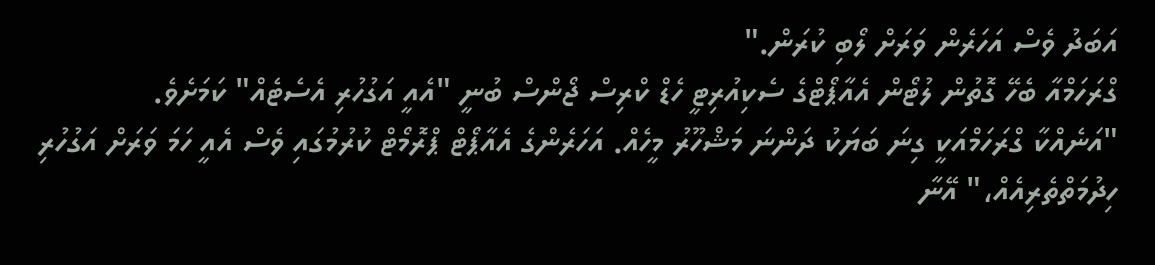އަބަދު ވެސް އަހަރެން ވަރަށް ލޯބި ކުރަން."
ގްރަހަމްއާ ބެހޭ ގޮތުން ލުޓޯން އެއާޕޯޓްގެ ސެކިއުރިޓީ ހެޑް ކްރިސް ޖޯންސް ބުނީ "އެއީ އަގުހުރި އެސެޓެއް" ކަމަށެވެ.
"އަނެއްކާ ގްރަހަމްއަކީ ގިނަ ބަޔަކު ދަންނަ މަޝްހޫރު މީހެއް. އަހަރެންގެ އެއާޕޯޓް ޕްރޮމޯޓް ކުރުމުގައި ވެސް އެއީ ހަމަ ވަރަށް އަގުހުރި ހިދުމަތްތެރިއެއް،" އޭނާ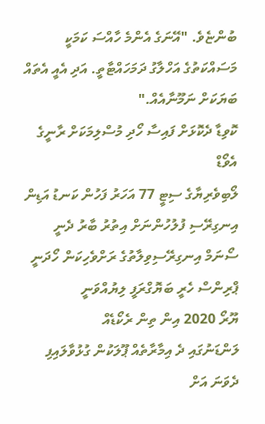ބުންޏެވެ. "އޭނަގެ އެންމެ ހާއްސަ ކަމަކީ މަސައްކަތުގެ އަހްލާގު ދަމަހައްޓާތީ. އަދި އެއީ އެތައް ބަޔަކަށް ނަމޫނާއެއް."
ކޮވިޑާ ދެކޮޅަށް ފައިސާ ހޯދި މުސްލިމަކަށް ރާނީގެ އެވޯޑް
ލޯބިވެރިޔާގެ ސިޓީ 77 އަހަރު ފަހުން ކަނޑު އަޑިން
އިނގިރޭސި ފުލުހުންނަށް އިތުރު ބާރު ދެނީ
ސޯނަމް އިނގިރޭސިވިލާތުގެ ރަށްވެހިކަން ހޯދަނީ
ޕްރިންސް ހެރީ ބަޔޮގްރަފީ ލިޔުއްވަނީ
ޔޫރޯ 2020 އިން ތިން ރެކޯޑެއް
ލަންޑަނުގައި ދެ އިމާރާތެއް ޕޫލަކުން ގުޅުވާލައިފި
ދެވަނަ އަށް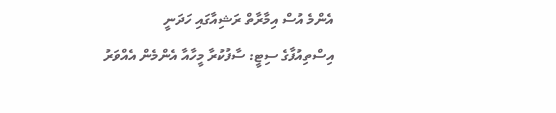އެންމެ އުސް އިމާރާތް ރަޝިއާގައި ހަދަނީ
އިސްތިއުފާގެ ސިޓީ: ސާފުކުރާ މީހާއާ އެންމެން އެއްވަރު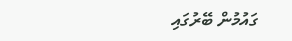ގައުމުން ބޭރުގައި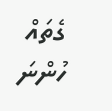ގެތައް ހުންނަ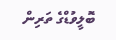ބޮލީވުޑްގެ ތަރިން